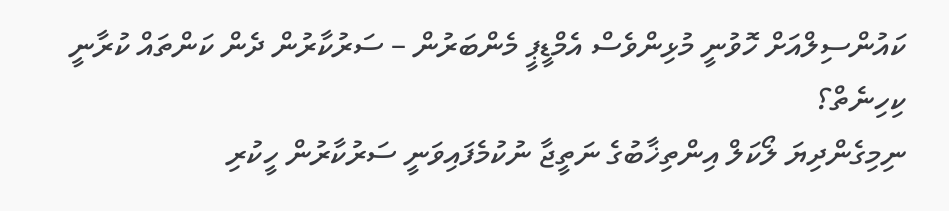ކައުންސިލްއަށް ހޮވުނީ މުޅިންވެސް އެމްޑީޕީ މެންބަރުން – ސަރުކާރުން ދެން ކަންތައް ކުރާނީ ކިހިނެތް؟
ނިމިގެންދިޔަ ލޯކަލް އިންތިޚާބުގެ ނަތީޖާ ނުކުމެފައިވަނީ ސަރުކާރުން ހީކުރި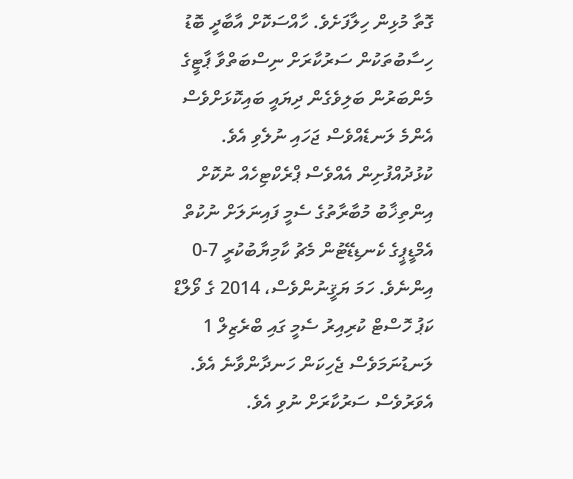ގޮތާ މުޅިން ހިލާފަށެވެ. ހާއްސަކޮށް އާބާދީ ބޮޑު ހިސާބުތަކުން ސަރުކާރަށް ނިސްބަތްވާ ޕާޓީގެ މެންބަރުން ބަލިވެގެން ދިޔައީ ބައިކޮޅަށްވެސް އެންމެ ލަނޑެއްވެސް ޖަހައި ނުލެވި އެވެ. ކުޅުދުއްފުށިން އެއްވެސް ޕްރެކްޓިހެއް ނުކޮށް އިންތިޚާބު މުބާރާތުގެ ސެމީ ފައިނަލަށް ނުކުތް އެމްޑީޕީގެ ކެނޑިޑޭޓުން މެޗު ކާމިޔާބުކުރީ 7-0 އިންނެވެ. ހަމަ ޔަޤީނުންވެސް، 2014 ގެ ވޯލްޑް ކަޕު ހޮސްޓް ކުރިއިރު ސެމީ ގައި ބްރެޒިލް 1 ލަނޑުނަމަވެސް ޖެހިކަން ހަނދާންވާނެ އެވެ. އެވަރުވެސް ސަރުކާރަށް ނުވި އެވެ.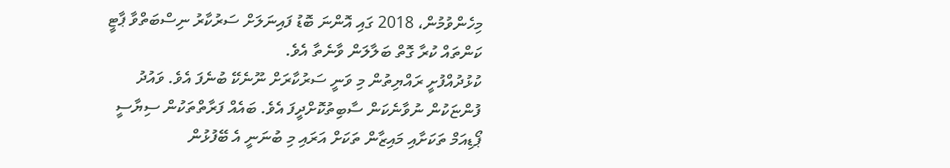މިހެންވުމުން، 2018 ގައި އޮންނަ ބޮޑު ފައިނަލަށް ސަރުކާރު ނިސްބަތްވާ ޕާޓީ ކަންތައް ކުރާ ގޮތް ބަލާލަން ވާނެތާ އެވެ.
ކުޅުދުއްފުށީ ރައްޔިތުން މި ވަނީ ސަރުކާރަށް ނޫނެކޭ ބުނެފަ އެވެ. ވައުދު ފުންޏަކުން ނުވާނެކަން ސާބިތުކޮށްދީފަ އެވެ. ބައެއް ފަރާތްތަކުން ސިޔާސީ ޕޯޑިއަމް ތަކަށާއި މައިޒާން ތަކަށް އަރައި މި ބުނަނީ އެ ބޭފުޅުން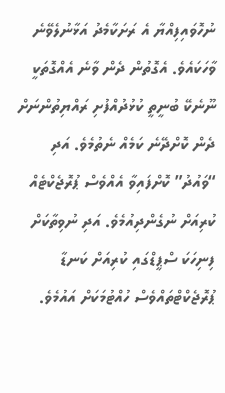ނުހޮވައިފިއްޔާ އެ ރަށަކާމެދު އަޅާނުލެވޭނެ ވާހަކައެވެ. އެގޮތުން ދެން ވާނެ އެއްގޮތަކީ ނޫނެކޭ ބުނީތީ ކުޅުދުއްފުށި ރައްޔިތުންނަށް ދެން ކޮށްދޭނެ ކަމެއް ނެތުމެވެ. އަދި “ވައުދު” ކޮށްފައިވާ އެއްވެސް ޕުރޮޖެކްޓެއް ކުރިއަށް ނުގެންދިއުމެވެ. އަދި ނުވިތާކަށް ފިނިހަކަ ސްޕީޑްގައި ކުރިއަށް ކަނޑާ ޕުރޮޖެކްޓްތައްވެސް ހުއްޓުމަކަށް އައުމެވެ.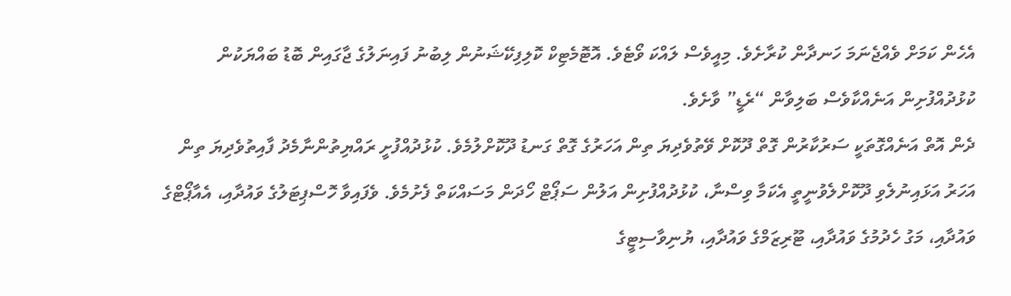އެހެން ކަމަށް ވެއްޖެނަމަ ހަނދާން ކުރާށެވެ. މިއީވެސް ލައްކަ ވޯޓެވެ. އޮޓޮމެޓިކް ކޮލިފިކޭޝަނުން ލިބުނު ފައިނަލުގެ ޖާގައިން ބޮޑު ބައްޔަކުން ކުޅުދުއްފުށިން އަނެއްކާވެސް ބަލިވާން “ރެޑީ” ވާށެވެ.
ދެން އޮތް އަނެއްގޮތަކީ ސަރުކާރުން ގޮތް ދޫކޮށް ވޭތުވެދިޔަ ތިން އަހަރުގެ ގޮތް ގަނޑު ދޫކޮށްލުމެވެ. ކުޅުދުއްފުށީ ރައްޔިތުންނާމެދު ފާއިތުވެދިޔަ ތިން އަހަރު އަޅައިނުލެވި ދޫކޮށްލެވުނީތީ އެކަމާ ވިސްނާ، ކުޅުދުއްފުށިން އަލުން ސަޕޯޓް ހޯދަން މަސައްކަތް ފެށުމެވެ. ވެފައިވާ ހޮސްޕިޓަލުގެ ވައުދާއި، އެއާޕޯޓްގެ ވައުދާއި، މަގު ހެދުމުގެ ވައުދާއި، ޓޫރިޒަމްގެ ވައުދާއި، ޔުނިވާސިޓީގެ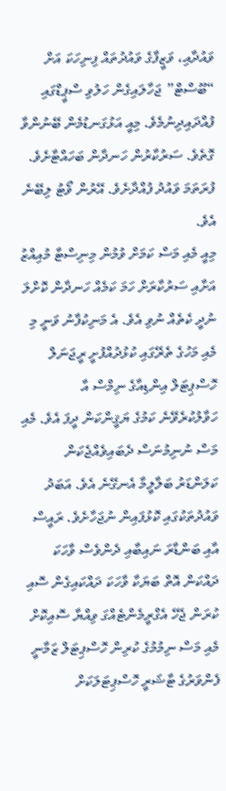ވައުދާއި، ވަޒީފާގެ ވައުދުތައް ފިނިހަކަ އަށް “ބޫސްޓް” ޖަހާލައިގެން ހަލުވި ސްޕީޑްގައި ފުއްދައިދިނުމެވެ. މިއީ އަޅުގަނޑުމެން ބޭނުންވާ ގޮތެވެ. ސަރުކާރުން ހަނދާން ބަހައްޓާށެވެ. ފުރަތަމަ ވައުދު ފުއްދާށެވެ. އޭރުން ވޯޓު ލިބޭނެ އެވެ.
މިއީ މެއި މަސް ކަމަށް ވުމުން މިނިސްޓާ މުއިއްޒު އަށާއި ސަރުކާރަށް ހަމަ ކަމެއް ހަނދާން ކޮށްލަ ނުދީ ކެތެއް ނުވި އެވެ. އެ މަނިކުފާނު ވަނީ މި މެއި މަހުގެ ތެރޭގައި ކުޅުދުއްފުށީ ރީޖަނަލް ހޮސްޕިޓަލް އިންޑިއާގެ ނިމްސް އާ ހަވާލުކުރެވޭނެ ކަމުގެ ޔަޤީންކަން ދީފަ އެވެ. މެއި މަސް ނުނިމުނަސް ދެބައިވެއްޖެކަން ކަލަންޑަރު ބަލާލީމާ އެނގޭނެ އެވެ. އަބަދު ވައުދުތަކުގައި ކޮޅުފައިން ނުޖަހާށެވެ. ރައީސް އާއި ބަންޑާރަ ނައިބާއި ދެންވެސް ވާހަކަ ދައްކަން އޮތް ބަޔަކާ ވާހަކަ ދައްކައިގެން ސޮއި ކުރަން ޖެހޭ އެގްރީމެންޓެއްގަ ވިއްޔާ ސޮއިކޮށް މެއި މަސް ނިމުމުގެ ކުރިން ހޮސްޕިޓަލް ޒަމާނީ ފެންވަރުގެ ޓާޝަރީ ހޮސްޕިޓަލަކަށް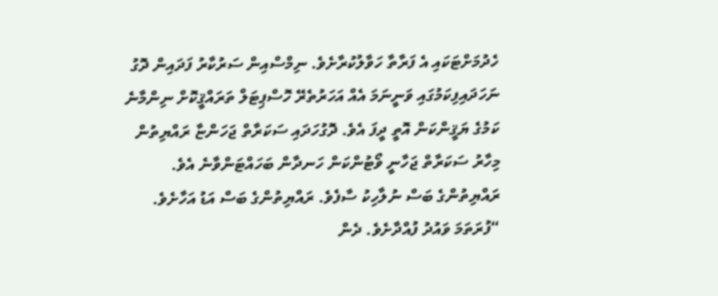ހެދުމަށްޓަކައި އެ ފަރާތާ ހަވާލުކުރާށެވެ. ނިމްސްއިން ސަރުކާރު ފަދައިން ދޮގު ނަހަދައިފިކަމުގައި ވަނީނަމަ އެއް އަހަރުތެރޭ ހޮސްޕިޓަލް ތަރައްޤީކޮށް ނިންމާނެ ކަމުގެ ޔަޤީންކަން އޮތީ ދީފަ އެވެ. ދޮގުހަދައި ސަކަރާތް ޖަހަންޏާ ރައްޔިތުން މިހާރު ސަކަރާތް ޖަހާނީ ވޯޓުންކަން ހަނދާން ބަހައްޓަންވާނެ އެވެ.
ރައްޔިތުންގެ ބަސް ނުލާހިކު ސާފެވެ. ރައްޔިތުންގެ ބަސް އަޑު އަހާށެވެ. “ފުރަތަމަ ވައުދު ފުއްދާށެވެ. ދެން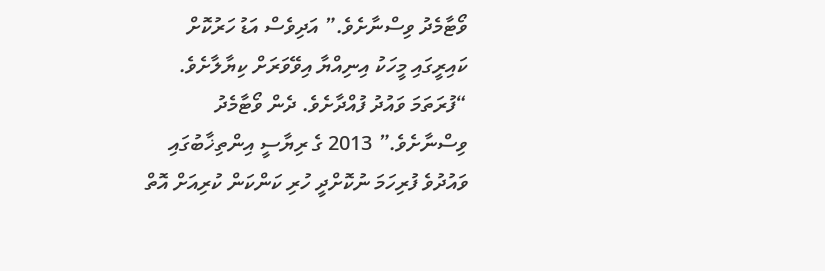ވޯޓާމެދު ވިސްނާށެވެ.” އަދިވެސް އަޑު ހަރުކޮށް ކައިރީގައި މީހަކު އިނިއްޔާ އިވޭވަރަށް ކިޔާލާށެވެ. “ފުރަތަމަ ވައުދު ފުއްދާށެވެ. ދެން ވޯޓާމެދު ވިސްނާށެވެ.” 2013 ގެ ރިޔާސީ އިންތިޚާބުގައި ވައުދުވެ ފުރިހަމަ ނުކޮށްދީ ހުރި ކަންކަން ކުރިއަށް އޮތް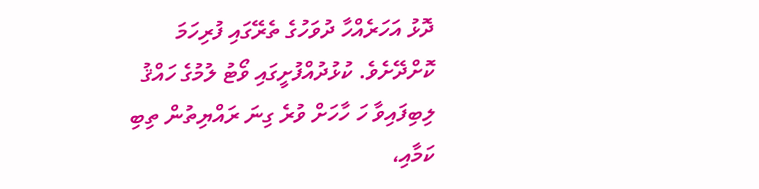ދޮޅު އަހަރެއްހާ ދުވަހުގެ ތެރޭގައި ފުރިހަމަ ކޮށްދޭށެވެ. ކުޅުދުއްފުށީގައި ވޯޓު ލުމުގެ ހައްޤު ލިބިފައިވާ ހަ ހާހަށް ވުރެ ގިނަ ރައްޔިތުން ތިބި ކަމާއި،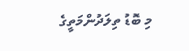މި ބޮޑު ތިލަދުންމަތީގެ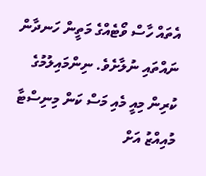އެތައް ހާސް ވޯޓެއްގެ މަތީން ހަނދާން ނައްތައި ނުލާށެވެ. ނިންމައިލުމުގެ ކުރިން މިއީ މެއި މަސް ކަން މިނިސްޓާ މުއިއްޒު އަށް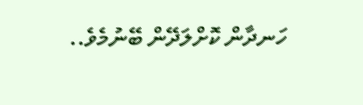ހަނދާން ކޮށްލަދޭން ބޭނުމެވެ..